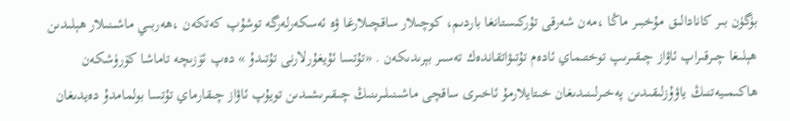بۈگۈن بىر كانادالىق مۇخبىر ماڭا ،مەن شەرقى تۇركىستانغا باردىم، كوچىلار ساقچىلارغا ۋە ئەسكەرلەرگە توشۇپ كەتكەن ،ھەربىي ماشىنىلار ھېلىدىن ھېلىغا چىرقىراپ ئاۋاز چىقىرىپ توختىماي ئادەم تۇتىۋاتقاندەك تەسىر بېرىدىكەن . «تۇتسا ئۇيغۇرلارنى تۇتىدۇ » دەپ ئۆزىچە تاماشا كۆرۈشكەن ھاكىمىيەتنىڭ ياۋۇزلىقىدىن پەخىرلىنىدىغان خىتايلارمۇ ئاخىرى ساقچى ماشىنىلىرىنىڭ چىقىرىشىدىن تويۇپ ئاۋاز چىقارماي تۇتسا بولمامدۇ دەيدىغان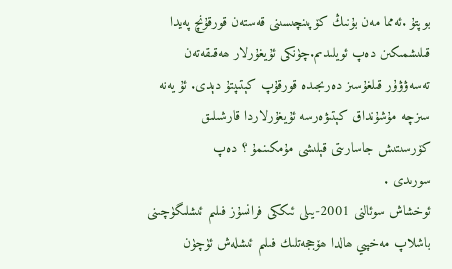بوپتۇ .ئەمما مەن بۇنىڭ كۆپىنچىسىنى قەستەن قورقۇنچ پەيدا قىلىشمىكىن دەپ ئويلىدىم.چۈنكى ئۇيغۇرلار ھەقىقەتەن تەسەۋۋۇر قىلغۇسىز دەرىجىدە قورقۇپ كېتىپتۇ دېدى. ئۇ يەنە سىزچە مۇشۇنداق كېتىۋەرسە ئۇيغۇرلاردا قارشىلىق كۆرسىتىش جاسارىتى قېلىشى مۇمكىنمۇ ؟ دەپ
سورىدى .
ئوخشاش سوئالنى 2001-يىلى ئىككى فرانسۇز فىلىم ئىشلىگۈچىنى باشلاپ مەخپىي ھالدا ھۆججەتلىك فىلىم ئىشلەش ئۈچۈن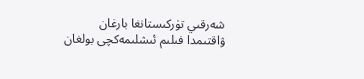شەرقىي تۈركىستانغا بارغان ۋاقتىمدا فىلىم ئىشلىمەكچى بولغان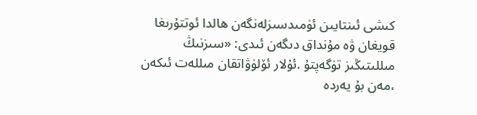كىشى ئىنتايىن ئۈمىدسىزلەنگەن ھالدا ئوتتۇرىغا قويغان ۋە مۇنداق دىگەن ئىدى: «سىزنىڭ مىللىتىڭىز تۈگەپتۇ .ئۇلار ئۆلۈۋاتقان مىللەت ئىكەن ،مەن بۇ يەردە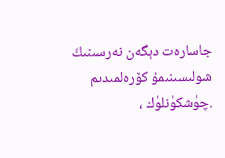جاسارەت دېگەن نەرسىنىڭ شولىسىنىمۇ كۆرەلمىدىم .چۈشكۈنلۈك ،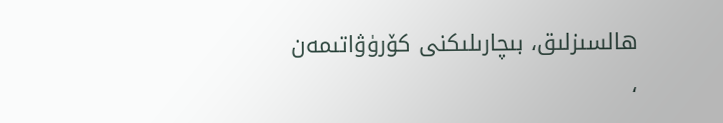ھالسىزلىق، بىچارىلىكنى كۆرۈۋاتىمەن ،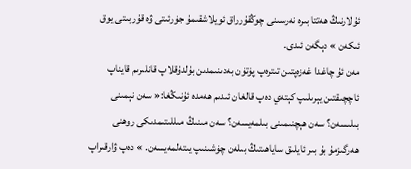ئۇلارنىڭ ھەتتا بىرە نەرسىنى چوڭقۇرراق ئويلاشقىمۇ جۈرئىتى ۋە قۇربىتى يوق ئىكەن » دېگەن ئىدى.
مەن ئۇ چاغدا غەزەپتىن تىترەپ پۈتۈن بەدىنىمدىن بۇلدۇقلاپ قانلىرىم قايناپ ئاچچىقتىن يېرىلىپ كېتەي دەپ قالغان ئىدىم ھەمدە ئۇنىڭغا:« سەن نېمىنى بىلىسەن؟ سەن ھېچنىمىنى بىلمەيسەن؟ سەن مىنىڭ مىللىتىمدىكى روھنى ھەرگىزمۇ بۇ بىر ئايلىق ساياھىتىڭ بىلەن چۈشىنىپ يىتەلمەيسەن. » دەپ ۋارقىراپ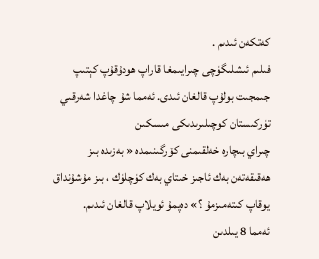كەتكەن ئىدىم .
فىلىم ئىشلىگۈچى چىرايىمغا قاراپ ھودۇقۇپ كېتىپ جىمجىت بولۇپ قالغان ئىدى. ئەمما شۇ چاغدا شەرقىي تۈركىستان كوچىلىرىدىكى مىسكىن
چىراي بىچارە خەلقىمنى كۆرگىنىمدە « بەزىدە بىز ھەقىقەتەن بەك ئاجىز خىتاي بەك كۈچلۈك ، بىز مۇشۇنداق يوقاپ كىتەمىزمۇ ؟» دەپمۇ ئويلاپ قالغان ئىدىم.
ئەمما 8 يىلدىن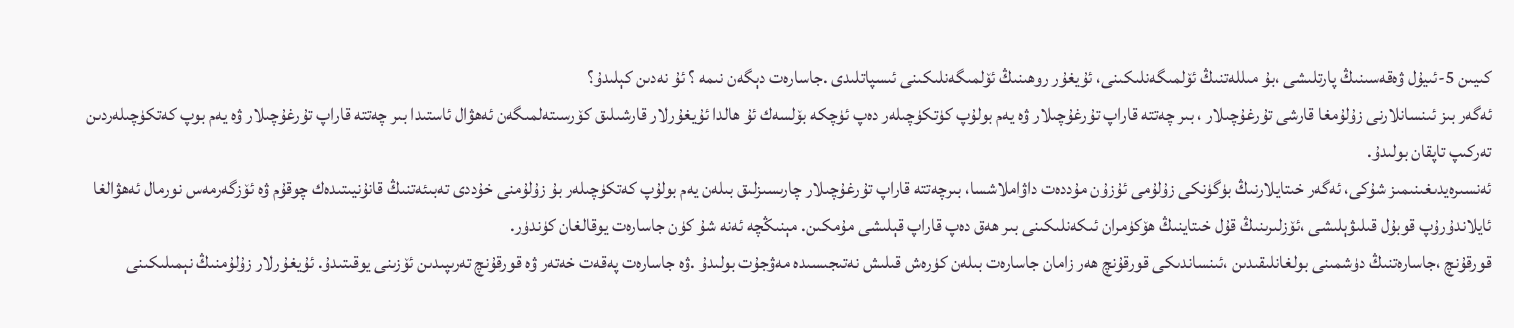كىيىن 5-ئىيۇل ۋەقەسىنىڭ پارتلىشى ،بۇ مىللەتنىڭ ئۆلمىگەنلىكىنى، ئۇيغۇر روھىنىڭ ئۆلمىگەنلىكىنى ئىسپاتلىدى .جاسارەت دېگەن نىمە ؟ ئۇ نەدىن كېلىدۇ؟
ئەگەر بىز ئىنسانلارنى زۇلۇمغا قارشى تۇرغۇچىلار ، بىر چەتتە قاراپ تۇرغۇچىلار ۋە يەم بولۇپ كۈتكۈچىلەر دەپ ئۈچكە بۆلسەك ئۇ ھالدا ئۇيغۇرلار قارشىلىق كۆرسىتەلمىگەن ئەھۋال ئاستىدا بىر چەتتە قاراپ تۇرغۇچىلار ۋە يەم بوپ كەتكۈچىلەردىن تەركىپ تاپقان بولىدۇ.
ئەنسىرەيدىغىنىمىز شۇكى، ئەگەر خىتايلارنىڭ بۈگۈنكى زۇلۇمى ئۇزۇن مۇددەت داۋاملاشسا، بىرچەتتە قاراپ تۇرغۇچىلار چارىسىزلىق بىلەن يەم بولۇپ كەتكۈچىلەر بۇ زۇلۇمنى خۇددى تەبىئەتنىڭ قانۇنيىتىدەك چوقۇم ۋە ئۆزگەرمەس نورمال ئەھۋالغا ئايلاندۇرۇپ قوبۇل قىلىۋېلىشى ،ئۆزلىرىنىڭ قۇل خىتاينىڭ ھۆكۈمران ئىكەنلىكىنى بىر ھەق دەپ قاراپ قېلىشى مۇمكىن. مېنىڭچە ئەنە شۇ كۈن جاسارەت يوقالغان كۈندۈر.
قورقۇنچ ،جاسارەتنىڭ دۈشمىنى بولغانلىقىدىن ،ئىنساندىكى قورقۇنچ ھەر زامان جاسارەت بىلەن كۈرەش قىلىش نەتىجىسىدە مەۋجۇت بولىدۇ .ۋە جاسارەت پەقەت خەتەر ۋە قورقۇنچ تەرىپىدىن ئۆزىنى يوقىتىدۇ. ئۇيغۇرلار زۇلۇمنىڭ نېمىلىكىنى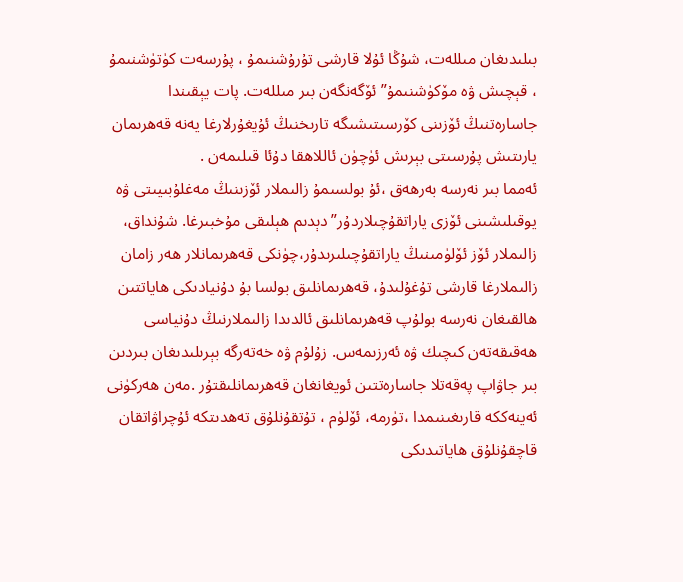بىلىدىغان مىللەت، شۇڭا ئۇلا قارشى تۇرۇشنىمۇ ، پۇرسەت كۈتۈشنىمۇ ، قېچىش ۋە مۆكۈشنىمۇ” ئۆگەنگەن بىر مىللەت. پات يېقىندا جاسارەتنىڭ ئۆزىنى كۆرسىتىشىگە تارىخنىڭ ئۇيغۇرلارغا يەنە قەھرىمان يارىتىش پۇرسىتى بېرىش ئۈچۈن ئاللاھقا دۇئا قىلىمەن .
ئەمما بىر نەرسە بەرھەق ،ئۇ بولسىمۇ زالىملار ئۆزىنىڭ مەغلۇبىيىتى ۋە يوقىلىشىنى ئۆزى ياراتقۇچىلاردۇر”دېدىم ھېلىقى مۇخبىرغا. شۇنداق، زالىملار ئۆز ئۆلۈمىنىڭ ياراتقۇچىلىرىدۇر،چۈنكى قەھرىمانلار ھەر زامان زالىملارغا قارشى تۇغۇلىدۇ، قەھرىمانلىق بولسا بۇ دۇنيادىكى ھاياتتىن ھالقىغان نەرسە بولۇپ قەھرىمانلىق ئالدىدا زالىملارنىڭ دۇنياسى ھەقىقەتەن كىچىك ۋە ئەرزىمەس. زۇلۇم ۋە خەتەرگە بېرىلىدىغان بىردىن بىر جاۋاپ پەقەتلا جاسارەتتىن ئويغانغان قەھرىمانلىقتۇر .مەن ھەركۈنى ئەينەككە قارىغىنىمدا ،تۈرمە، ئۆلۈم ، تۇتقۇنلۇق تەھدىتكە ئۇچراۋاتقان قاچقۇنلۇق ھاياتىدىكى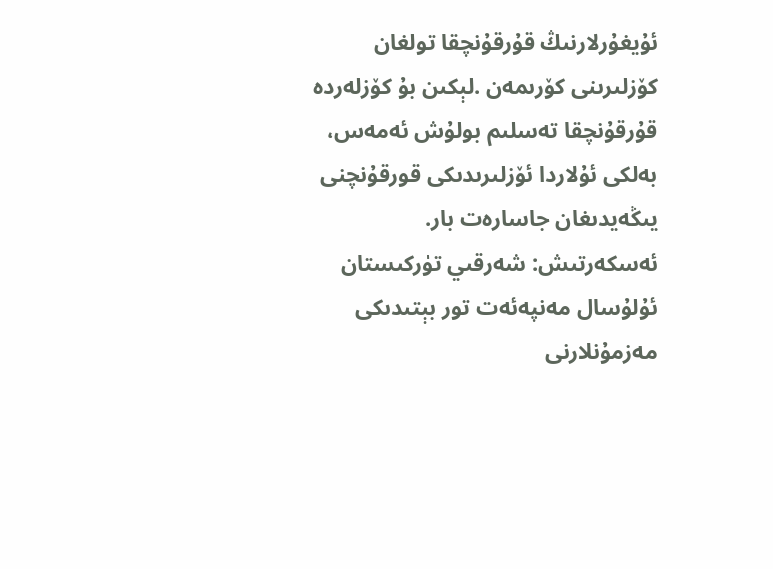ئۇيغۇرلارنىڭ قۇرقۇنچقا تولغان كۆزلىرىنى كۆرىمەن .لېكىن بۇ كۆزلەردە قۇرقۇنچقا تەسلىم بولۇش ئەمەس، بەلكى ئۇلاردا ئۆزلىرىدىكى قورقۇنچنى يىڭەيدىغان جاسارەت بار.
ئەسكەرتىش: شەرقىي تۈركىستان ئۇلۇسال مەنپەئەت تور بېتىدىكى مەزمۇنلارنى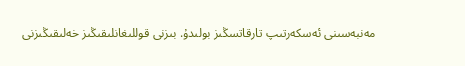مەنبەسىنى ئەسكەرتىپ تارقاتسڭىز بولىدۇ. بىزنى قوللىغانلىقىڭىز خەلىقىڭىزنى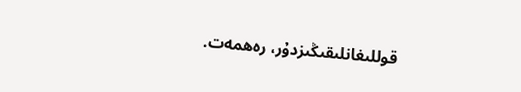قوللىغانلىقىڭىزدۇر، رەھمەت.